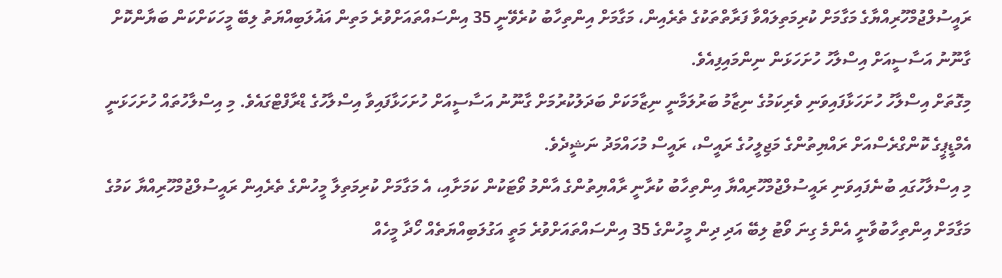ރައީސުލްޖުމްހޫރިއްޔާގެ މަގާމަށް ކުރިމަތިލައްވާ ފަރާތްތަކުގެ ތެރެއިން، މަގާމަށް އިންތިހާބު ކުރެވޭނީ 35 އިންސައްތައަށްވުރެ މަތިން އަޣުލަބިއްޔަތު ލިބޭ މީހަކަށްކަން ބަޔާންކޮށް ގާނޫނު އަސާސީއަށް އިސްލާހު ހުށަހަޅަން ނިންމައިފިއެވެ.
މިގޮތަށް އިސްލާހު ހުށަހަޅާފައިވަނި ވެރިކަމުގެ ނިޒާމު ބަރުލަމާނީ ނިޒާމަކަށް ބަދަލުކުރުމަށް ގާނޫނު އަސާސީއަށް ހުށަހަޅާފައިވާ އިސްލާހުގެ ޑްރާފްޓްގައެވެ. މި އިސްލާހުތައް ހުށަހަޅަނީ އެމްޑީޕީގެ ކޮންގްރެސްއަށް ރައްޔިތުންގެ މަޖިލީހުގެ ރައީސް، ރައީސް މުހައްމަދު ނަޝީދެވެ.
މި އިސްލާހުގައި ބުނެފައިވަނި ރައީސުލްޖުމްހޫރިއްޔާ އިންތިހާބު ކުރާނީ ރާއްޔިތުންގެ އާންމު ވޯޓަކުން ކަމަށާއި، އެ މަގާމަށް ކުރިމަތިލާ މީހުންގެ ތެރެއިން ރައީސުލްޖުމްހޫރިއްޔާ ކަމުގެ މަގާމަށް އިންތިހާބުވާނީ އެންމެ ގިނަ ވޯޓު ލިބޭ އަދި ދިން މީހުންގެ 35 އިންސައްތައަށްވުރެ މަތީ އަގުލަބިއްޔަތެއް ހޯދާ މީހެއް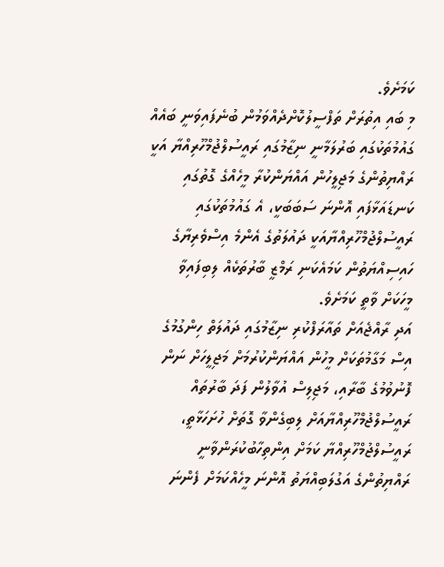ކަމަށެވެ.
މި ބައި އިތުރަށް ތަފްސީލުކޮށްދެއްވަމުން ބުނެފައިވަނީ ބައެއް ގައުމުތަކުގައި ބަރުލަމާނީ ނިޒާމުގައި ރައީސުލްޖުމްހޫރިއްޔާ އަކީ ރައްޔިތުންގެ މަޖިލީހުން އައްޔަންކުރާ މީހެއްގެ ގޮތުގައި ކަނޑައަޅާފައި އޮންނަ ސަބަބަކީ، އެ ގައުމުތަކުގައި ރައީސުލްޖުމްހޫރިއްޔާއަކީ ދައުލަތުގެ އެންމެ އިސްވެރިޔާގެ ހައިސިއްޔަތުން ކަމައެކަނި ރަމްޒީ ބާރުތަކެއް ލިބިފައިވާ މީހަކަށް ވާތީ ކަމަށެވެ.
އަދި ރާއްޖެއަށް ތައާރަފްކުރި ނިޒާމުގައި ދައުލަތް ހިންގުމުގެ އިސް މަގާމުތަކަށް މީހުން އައްޔަންކުރުމަށް މަޖިލީހަށް ނަން ފޮނުވުމުގެ ބާރާއި، މަޖިލިސް އުވާލުން ފަދަ ބާރުތައް ރައީސުލްޖުމްހޫރިއްޔާއަށް ލިބިގެންވާ ގޮތަށް ހުށަހަޅާތީ، ރައީސުލްޖުމްހޫރިއްޔާ ކަމަށް އިންތިހާބުކުރަންވާނީ ރައްޔިތުންގެ އަގުލަބިއްޔަތު އޮންނަ މީހެއްކަމަށް ފެންނަ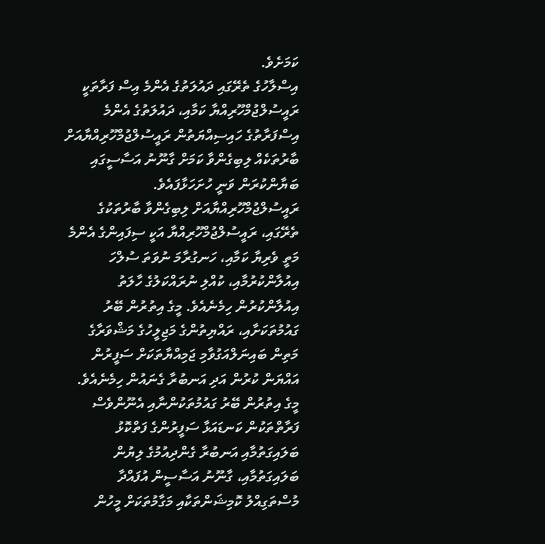ކަމަށެވެ.
އިސްލާހުގެ ތެރޭގައި ދައުލަތުގެ އެންމެ އިސް ފަރާތަކީ ރައީސުލްޖުމްހޫރިއްޔާ ކަމާއި، ދައުލަތުގެ އެންމެ އިސްފަރާތުގެ ހައިސިއްޔަތުން ރައީސުލްޖުމްހޫރިއްޔާއަށް ބާރުތަކެއް ލިބިގެންވާ ކަމަށް ގާނޫނު އަސާސީގައި ބަޔާންކުރަން ވަނީ ހުށަހަޅާފައެވެ.
ރައީސުލްޖުމްހޫރިއްޔާއަށް ލިބިގެންވާ ބާރުތަކުގެ ތެރޭގައި، ރައީސުލްޖުމްހޫރިއްޔާ އަކީ ސިފައިންގެ އެންމެ މަތީ ވެރިޔާ ކަމާއި، ހަނގުރާމަ ނުވަތަ ސުލްހަ އިއުލާންކުރުމާއި، ކުއްލި ނުރައްކަލުގެ ހާލަތު އިއުލާންކުރުން ހިމެނެއެވެ. މީގެ އިތުރުން ބޭރު ގައުމުތަކަށާއި، ރައްޔިތުންގެ މަޖިލީހުގެ މަޝްވަރާގެ މަތިން ބައިނަލްއަގުވާމި ޖަމިއްޔާތަކަށް ސަފީރުން އައްޔަން ކުރުން އަދި އަނބުރާ ގެނައުން ހިމެނެއެވެ.
މީގެ އިތުރުން ބޭރު ގައުމުތަކުންނާއި އެނޫންވެސް ފަރާތްތަކުން ކަނޑައަޅާ ސަފީރުންގެ ފަތްކޮޅު ބަލައިގަތުމާއި އަނބުރާ ގެންދިއުމުގެ ލިޔުން ބަލައިގަތުމާއި، ގާނޫނު އަސާސީން އުފައްދާ މުސްތަގިއްލު ކޮމިޝަންތަކާއި މަގާމުތަކަށް މީހުން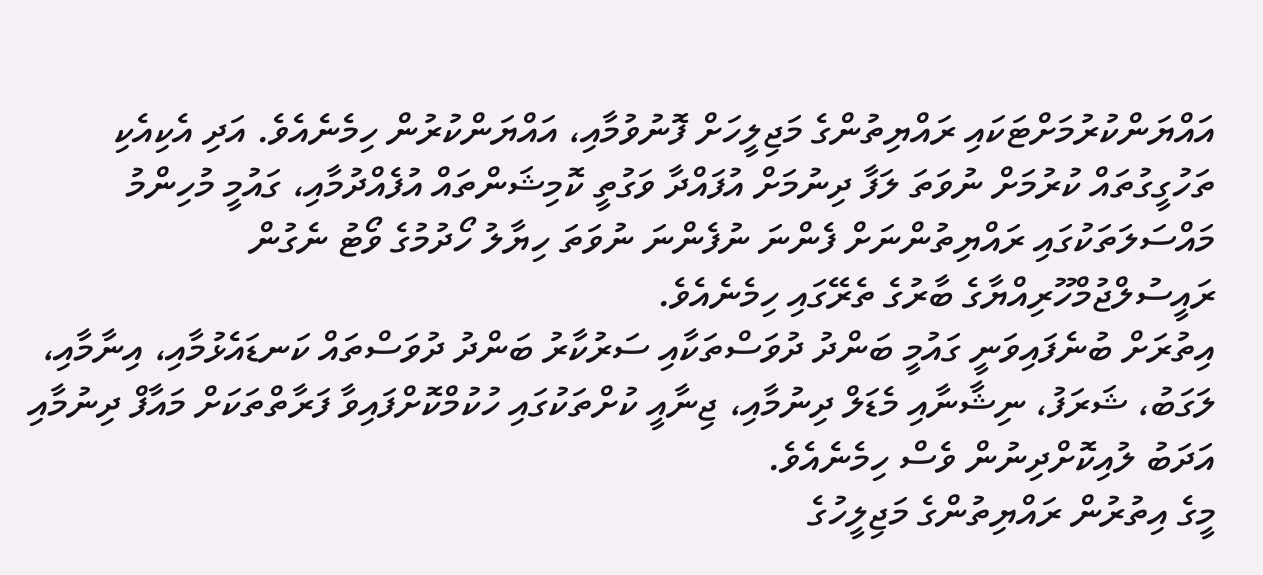އައްޔަންކުރުމަށްޓަކައި ރައްޔިތުންގެ މަޖިލީހަށް ފޮނުވުމާއި، އައްޔަންކުރުން ހިމެނެއެވެ. އަދި އެކިއެކި ތަހުގީގުތައް ކުރުމަށް ނުވަތަ ލަފާ ދިނުމަށް އުފައްދާ ވަގުތީ ކޮމިޝަންތައް އުފެއްދުމާއި، ގައުމީ މުހިންމު މައްސަލަތަކުގައި ރައްޔިތުންނަށް ފެންނަ ނުފެންނަ ނުވަތަ ހިޔާލު ހޯދުމުގެ ވޯޓު ނެގުން ރައީސުލްޖުމްހޫރިއްޔާގެ ބާރުގެ ތެރޭގައި ހިމެނެއެވެ.
އިތުރަށް ބުނެފައިވަނީ ގައުމީ ބަންދު ދުވަސްތަކާއި ސަރުކާރު ބަންދު ދުވަސްތައް ކަނޑައެޅުމާއި، އިނާމާއި، ލަގަބު، ޝަރަފު، ނިޝާނާއި މެޑަލް ދިނުމާއި، ޖިނާއީ ކުށްތަކުގައި ހުކުމްކޮށްފައިވާ ފަރާތްތަކަށް މައާފް ދިނުމާއި އަދަބު ލުއިކޮށްދިނުން ވެސް ހިމެނެއެވެ.
މީގެ އިތުރުން ރައްޔިތުންގެ މަޖިލީހުގެ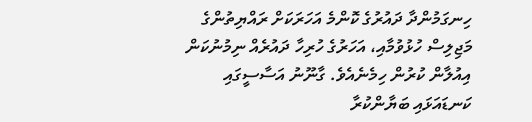ހިނގަމުންދާ ދައުރުގެ ކޮންމެ އަހަރަކަށް ރައްޔިތުންގެ މަޖިލިސް ހުޅުވުމާއި، އަހަރުގެ ހުރިހާ ދައުރެއް ނިމުނުކަން އިއުލާން ކުރުން ހިމެނެއެވެ. ގާނޫނު އަސާސީގައި ކަނޑައަޅައި ބަޔާންކުރާ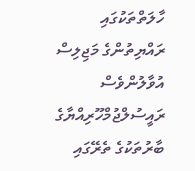ހާލަތްތަކުގައި ރައްޔިތުންގެ މަޖިލިސް އުވާލުންވެސް ރައީސުލްޖުމްހޫރިއްޔާގެ ބާރުތަކުގެ ތެރޭގައި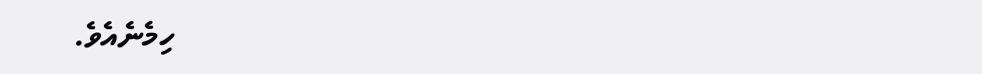ހިމެނެއެވެ.